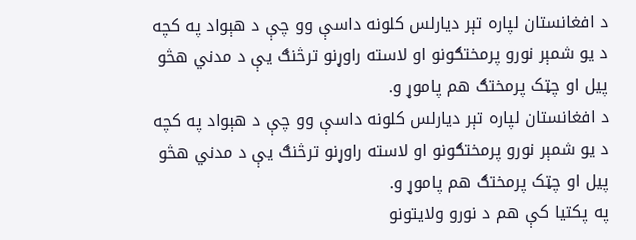د افغانستان لپاره تېر ديارلس کلونه داسې وو چې د هېواد په کچه د يو شمېر نورو پرمختګونو او لاسته راوړنو ترڅنګ يې د مدني هڅو پيل او چټک پرمختګ هم پاموړ و.
د افغانستان لپاره تېر ديارلس کلونه داسې وو چې د هېواد په کچه د يو شمېر نورو پرمختګونو او لاسته راوړنو ترڅنګ يې د مدني هڅو پيل او چټک پرمختګ هم پاموړ و.
په پکتيا کې هم د نورو ولايتونو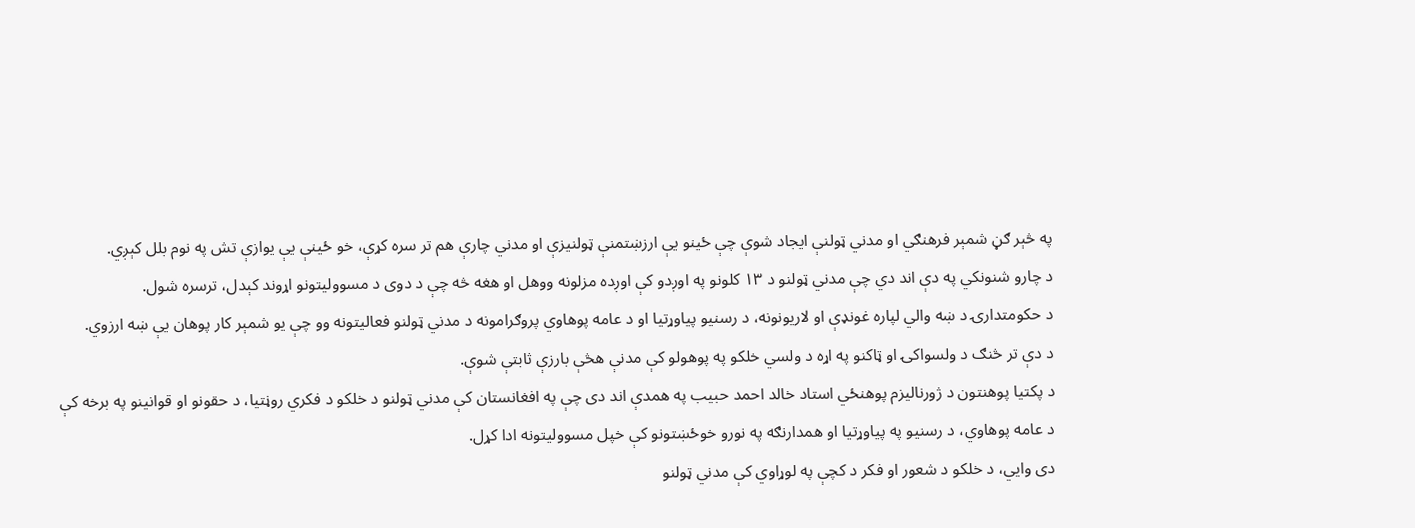په څېر ګڼ شمېر فرهنګي او مدني ټولنې ايجاد شوې چې ځينو يې ارزښتمنې ټولنيزې او مدني چارې هم تر سره کړې، خو ځينې يې يوازې تش په نوم بلل کېږي.
د چارو شنونکي په دې اند دي چې مدني ټولنو د ۱۳ کلونو په اوږدو کې اوږده مزلونه ووهل او هغه څه چې د دوی د مسووليتونو اړوند کېدل، ترسره شول.
د حکومتدارۍ د ښه والي لپاره غونډې او لاريونونه، د رسنيو پياوړتيا او د عامه پوهاوي پروګرامونه د مدني ټولنو فعاليتونه وو چې يو شمېر کار پوهان يې ښه ارزوي.
د دې تر څنګ د ولسواکۍ او ټاکنو په اړه د ولسي خلکو په پوهولو کې مدنې هڅې بارزې ثابتې شوې.
د پکتيا پوهنتون د ژورناليزم پوهنځي استاد خالد احمد حبيب په همدې اند دی چې په افغانستان کې مدني ټولنو د خلکو د فکري روڼتيا، د حقونو او قوانينو په برخه کې د عامه پوهاوي، د رسنيو په پياوړتيا او همدارنګه په نورو خوځښتونو کې خپل مسووليتونه ادا کړل.
دی وايي، د خلکو د شعور او فکر د کچې په لوړاوي کې مدني ټولنو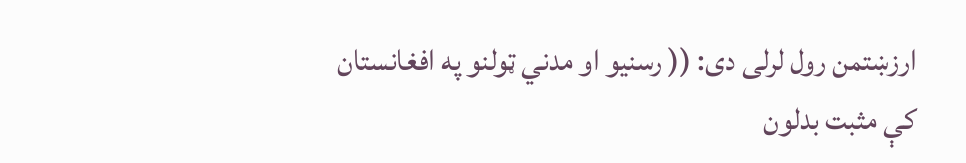ارزښتمن رول لرلی دى: (( رسنيو او مدني ټولنو په افغانستان کې مثبت بدلون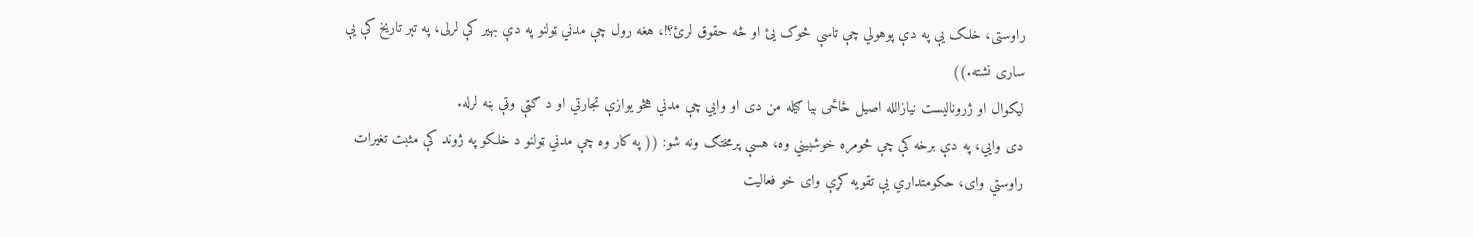راوستی، خلک يې په دې پوهولي چې تاسې څوک يئ او څه حقوق لرئ؟!، هغه رول چې مدني ټولنو په دې بهير کې لرلی، په تېر تاريخ کې يې ساری نشته.))
ليکوال او ژروناليست نيازالله اصيل ځاځی بيا ګيله من دی او وايي چې مدني هڅو يوازې تجارتي او د ګټې وټې بڼه لرله.
دی وايي، په دې برخه کې چې څومره خوشبيني وه، هسې پرمختګ ونه شو: (( په کار وه چې مدني ټولنو د خلکو په ژوند کې مثبت تغيرات راوستي وای، حکومتداري يې تقويه کړې وای خو فعاليت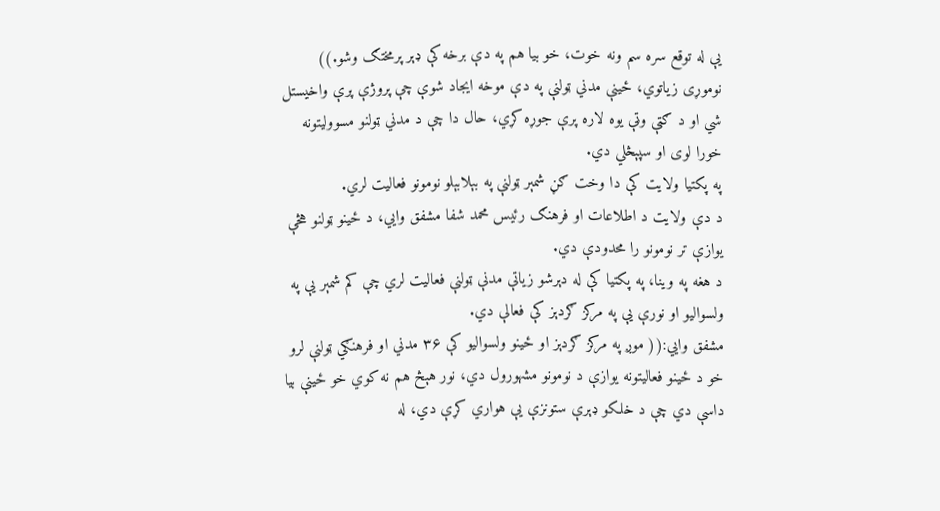يې له توقع سره سم ونه خوت، خو بيا هم په دې برخه کې ډېر پرمختګ وشو.))
نوموړی زياتوي، ځينې مدني ټولنې په دې موخه ايجاد شوې چې پروژې پرې واخيستل شي او د ګټې وټې يوه لاره پرې جوړه کړي، حال دا چې د مدني ټولنو مسووليتونه خورا لوی او سپېڅلي دي.
په پكتيا ولايت كې دا وخت ګڼ شمېر ټولنې په بېلابېلو نومونو فعاليت لري.
د دې ولايت د اطلاعات او فرهنګ رئيس محمد شفا مشفق وايي، د ځينو ټولنو هڅې يوازې تر نومونو را محدودې دي.
د هغه په وينا، په پکتيا کې له دېرشو زياتې مدنې ټولنې فعاليت لري چې کم شمېر يې په ولسواليو او نورې يې په مرکز ګردېز کې فعالې دي.
مشفق وايي:(( موږ په مرکز ګردېز او ځينو ولسواليو کې ۳۶ مدني او فرهنګي ټولنې لرو خو د ځينو فعاليتونه يوازې د نومونو مشهورول دي، نور هېڅ هم نه کوي خو ځينې بيا داسې دي چې د خلکو ډېرې ستونزې يې هواري کړې دي، له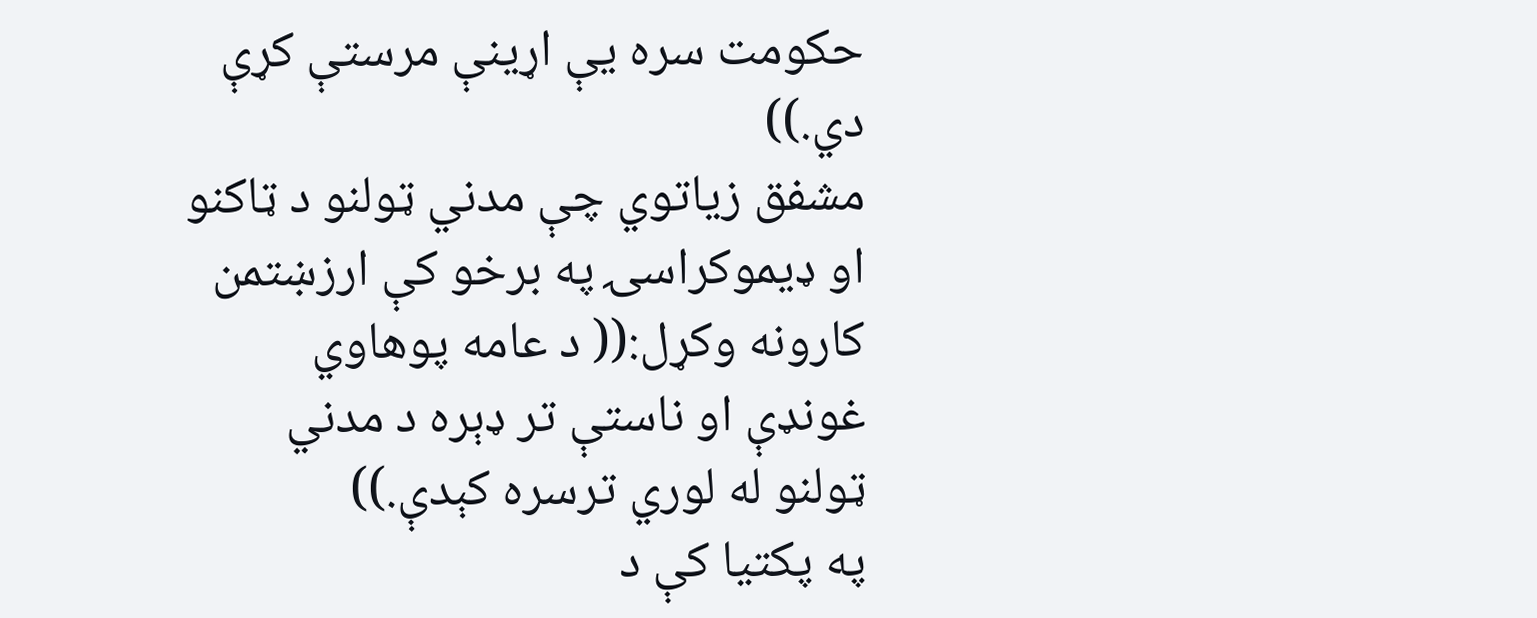حکومت سره يې اړينې مرستې کړې دي.))
مشفق زياتوي چې مدني ټولنو د ټاكنو او ډيموکراسۍ په برخو کې ارزښتمن کارونه وکړل:(( د عامه پوهاوي غونډې او ناستې تر ډېره د مدني ټولنو له لوري ترسره کېدې.))
په پکتيا کې د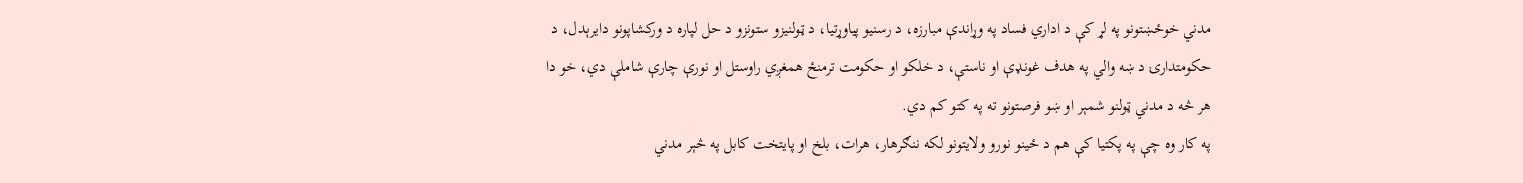مدني خوځښتونو په لړ کې د اداري فساد په وړاندې مبارزه، د رسنيو پياوړتيا، د ټولنيزو ستونزو د حل لپاره د ورکشاپونو دايرېدل، د حکومتدارۍ د ښه والي په هدف غونډې او ناستې، د خلکو او حکومت ترمنځ همغږي راوستل او نورې چارې شاملې دي، خو دا هر څه د مدني ټولنو شمېر او ښو فرصتونو ته په کتو کم دي.
په کار وه چې په پکتيا کې هم د ځينو نورو ولايتونو لكه ننګرهار، هرات، بلخ او پايتخت کابل په څېر مدني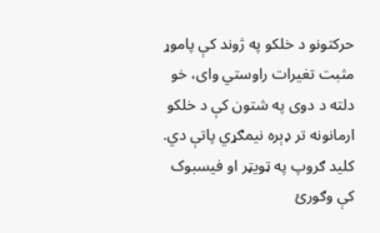حرکتونو د خلکو په ژوند کې پاموړ مثبت تغيرات راوستي وای، خو دلته د دوى په شتون کې د خلکو ارمانونه تر ډېره نيمګړي پاتې دي.
کلید ګروپ په ټویټر او فیسبوک کې وګورئ